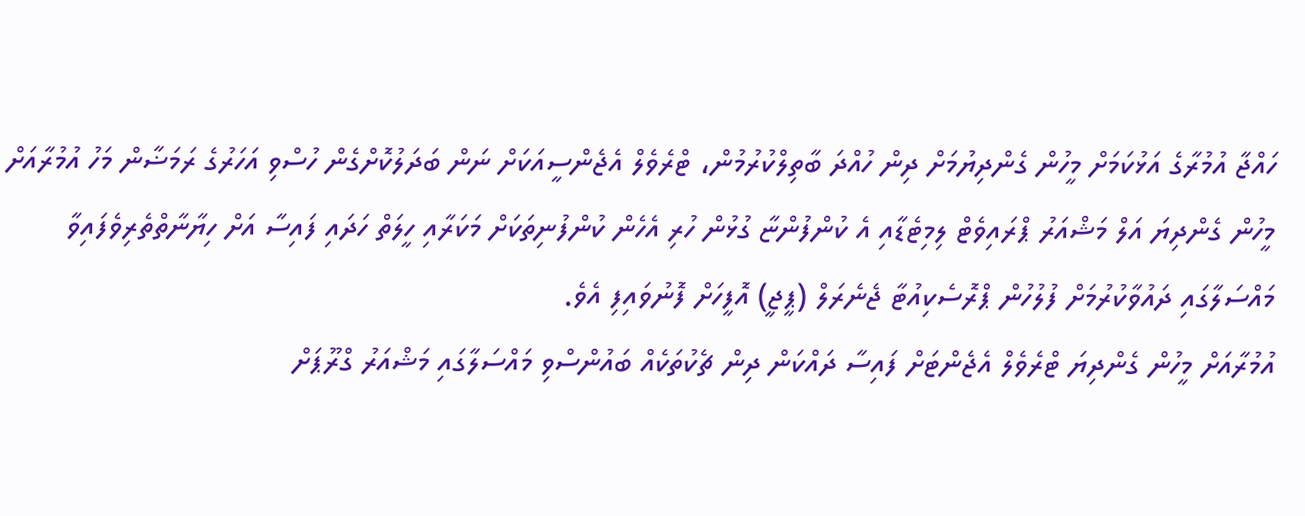ހައްޖާ އުމުރާގެ އަޅުކަމަށް މީހުން ގެންދިޔުމަށް ދިން ހުއްދަ ބާތިލްކުރުމުން، ޓްރެވެލް އެޖެންސީއަކަށް ނަން ބަދަލުކޮށްގެން ހުސްވި އަހަރުގެ ރަމަޟާން މަހު އުމުރާއަށް މީހުން ގެންދިޔަ އަލް މަޝްއަރު ޕްރައިވެޓް ލިމިޓެޑާއި އެ ކުންފުންޏާ ގުޅުން ހުރި އެހެން ކުންފުނިތަކަށް މަކަރާއި ހީލަތް ހަދައި ފައިސާ އަށް ހިޔާނާތްތެރިވެފައިވާ މައްސަލާގައި ދައުވާކުރުމަށް ފުލުހުން ޕްރޮސެކިއުޓާ ޖެނެރަލް (ޕީޖީ) އޮފީހަށް ފޮނުވައިފި އެވެ.
އުމުރާއަށް މީހުން ގެންދިޔަ ޓްރެވެލް އެޖެންޓަށް ފައިސާ ދައްކަން ދިން ޗެކުތަކެއް ބައުންސްވި މައްސަލާގައި މަޝްއަރު ގްރޫޕަށް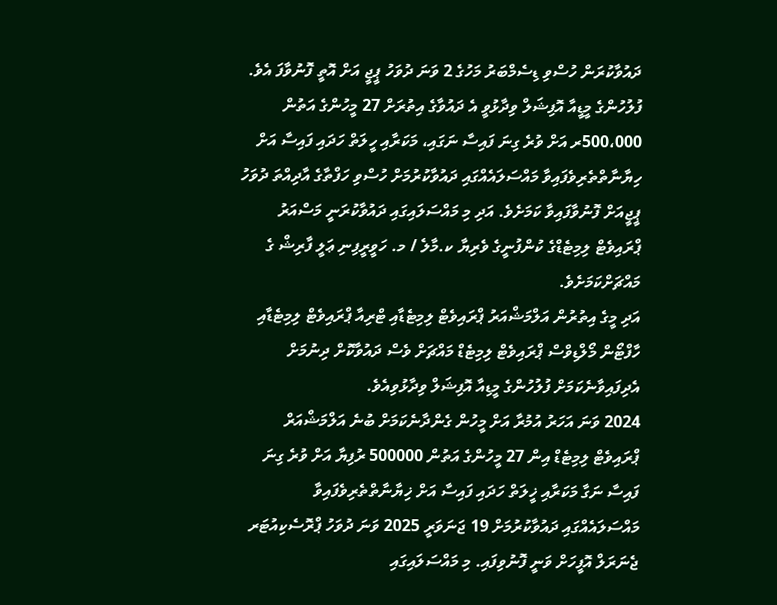ދައުވާކުރަން ހުސްވި ޑިސެމްބަރު މަހުގެ 2 ވަނަ ދުވަހު ޕީޖީ އަށް އޮތީ ފޮނުވާފަ އެވެ.
ފުލުހުންގެ މީޑީއާ އޮފިޝަލް ވިދާޅުވީ އެ ދައުވާގެ އިތުރަށް 27 މީހުންގެ އަތުން 500،000ރ އަށް ވުރެ ގިނަ ފައިސާ ނަގައި، މަކަރާއި ހީލަތް ހަދައި ފައިސާ އަށް ހިޔާނާތްތެރިވެފައިވާ މައްސަލައެއްގައި ދައުވާކުރުމަށް ހުސްވި ހަފްތާގެ އާދިއްތަ ދުވަހު ޕީޖީއަށް ފޮނުވާފައިވާ ކަމަށެވެ. އަދި މި މައްސަލައިގައި ދައުވާކުރަނީ މަސްއަރު ޕްރައިވެޓް ލިމިޓެޑްގެ ކުންފުނީގެ ވެރިޔާ ކ.މާލެ / މ. ހަވީރީފިނި ޢަލީ ފާރިޝް ގެ މައްޗަށްކަމަށެވެ.
އަދި މީގެ އިތުރުން އަލްމަޝްއަރު ޕްރައިވެޓް ލިމިޓެޑާއި ޓްރިއާ ޕްރައިވެޓް ލިމިޓެޑާއި ހާފްޓޯން މޯލްޑިވްސް ޕްރައިވެޓް ލިމިޓެޑް މައްޗަށް ވެސް ދައުވާކޮށް ދިނުމަށް އެދިފައިވާނެކަމަށް ފުލުހުންގެ މީޑިއާ އޮފިޝަލް ވިދާޅުވިއެވެ.
2024 ވަނަ އަހަރު އުމުރާ އަށް މީހުން ގެންދާނެކަމަށް ބުނެ އަލްމަޝްއަރް ޕްރައިވެޓް ލިމިޓެޑް އިން 27 މީހުންގެ އަތުން 500000 ރުފިޔާ އަށް ވުރެ ގިނަ ފައިސާ ނަގާ މަކަރާއި ޚީލަތް ހަދައި ފައިސާ އަށް ޚިޔާނާތްތެރިވެފައިވާ މައްސަލައެއްގައި ދައުވާކުރުމަށް 19 ޖަނަވަރީ 2025 ވަނަ ދުވަހު ޕްރޮސެކިއުޓަރ ޖެނަރަލް އޮފީހަށް ވަނީ ފޮނުވިފައި. މި މައްސަލައިގައި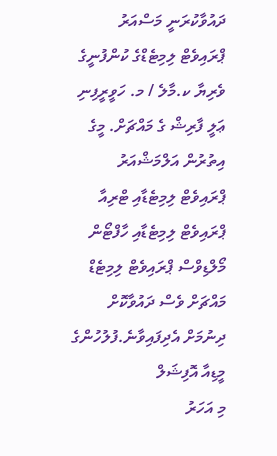ދައުވާކުރަނީ މަސްއަރު ޕްރައިވެޓް ލިމިޓެޑްގެ ކުންފުނީގެ ވެރިޔާ ކ.މާލެ / މ. ހަވީރީފިނި ޢަލީ ފާރިޝް ގެ މައްޗަށް. މީގެ އިތުރުން އަލްމަޝްއަރު ޕްރައިވެޓް ލިމިޓެޑާއި ޓްރިއާ ޕްރައިވެޓް ލިމިޓެޑާއި ހާފްޓޯން މޯލްޑިވްސް ޕްރައިވެޓް ލިމިޓެޑް މައްޗަށް ވެސް ދައުވާކޮށް ދިނުމަށް އެދިފައިވާނެ.ފުލުހުންގެ މީޑިއާ އޮފިޝަލް
މި އަހަރު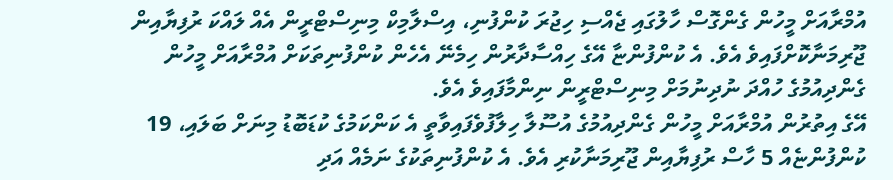އުމްރާއަށް މީހުން ގެންގޮސް ހާލުގައި ޖެއްސި ހިޖުރަ ކުންފުނި، އިސްލާމިކް މިނިސްޓްރީން އެއް ލައްކަ ރުފިޔާއިން ޖޫރިމަނާކޮށްފައިވެ އެވެ. އެ ކުންފުންޏާ އޭގެ ހިއްސާދާރުން ހިމެނޭ އެހެން ކުންފުނިތަކަށް އުމްރާއަށް މީހުން ގެންދިއުމުގެ ހުއްދަ ނުދިނުމަށް މިނިސްޓްރީން ނިންމާފައިވެ އެވެ.
އޭގެ އިތުރުން އުމްރާއަށް މީހުން ގެންދިއުމުގެ އުސޫލާ ހިލާފުވެފައިވާތީ އެ ކަންކަމުގެ ކުޑަބޮޑު މިނަށް ބަލައި، 19 ކުންފުންޏެއް 5 ހާސް ރުފިޔާއިން ޖޫރިމަނާކުރި އެވެ. އެ ކުންފުނިތަކުގެ ނަމެއް އަދި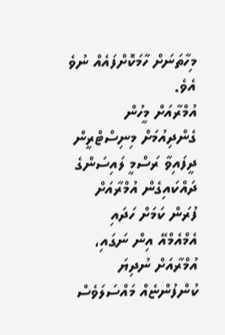މިހާތަނަށް ހާމަކޮށްފައެއް ނުވެ އެވެ.
އުމްރާއަށް މީހުން ގެންދިއުމަށް މިނިސްޓްރީން ދީފައިވާ ރަސްމީ ލައިސަންގެ ދައްކައިގެން އުމްރާއަށް ފުރަން ކަމަށް ހަދައި އެމްއެމްއޭ އިން ނަގައި، އުމްރާއަށް ނުދިޔަ ކުންފުންޏެއް މައްސަލަވެސް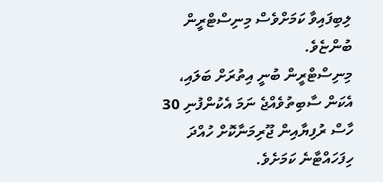ލިބިފައިވާ ކަމަށްވެސް މިނިސްޓްރީން ބުންޏެވެ.
މިނިސްޓްރީން ބުނީ އިތުރަށް ބަލައި، އެކަން ސާބިތުވެއްޖެ ނަމަ އެކުންފުނި 30 ހާސް ރުފިޔާއިން ޖޫރިމަނާކޮށް ހުއްދަ ހިފަހައްޓާނެ ކަމަށެވެ.